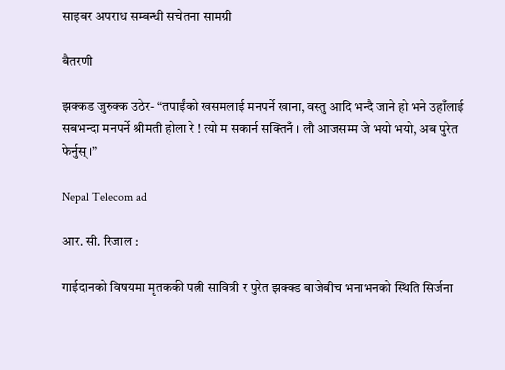साइबर अपराध सम्बन्धी सचेतना सामग्री

बैतरणी

झक्कड जुरुक्क उठेर- “तपाईंको खसमलाई मनपर्ने खाना, वस्तु आदि भन्दै जाने हो भने उहाँलाई सबभन्दा मनपर्ने श्रीमती होला रे ! त्यो म सकार्न सक्तिनँ । लौ आजसम्म जे भयो भयो, अब पुरेत फेर्नुस् ।”

Nepal Telecom ad

आर. सी. रिजाल :

गाईदानको विषयमा मृतककी पत्नी सावित्री र पुरेत झक्क्ड बाजेबीच भनाभनको स्थिति सिर्जना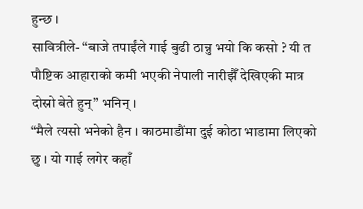हुन्छ ।
सावित्रीले- “बाजे तपाईंले गाई बुढी ठान्नु भयो कि कसो ? यी त पौष्टिक आहाराको कमी भएकी नेपाली नारीझैँ देखिएकी मात्र दोस्रो बेते हुन्” भनिन् ।
“मैले त्यसो भनेको हैन । काठमाडौंमा दुई कोठा भाडामा लिएको छु । यो गाई लगेर कहाँ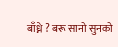बाँध्ने ? बरू सानो सुनको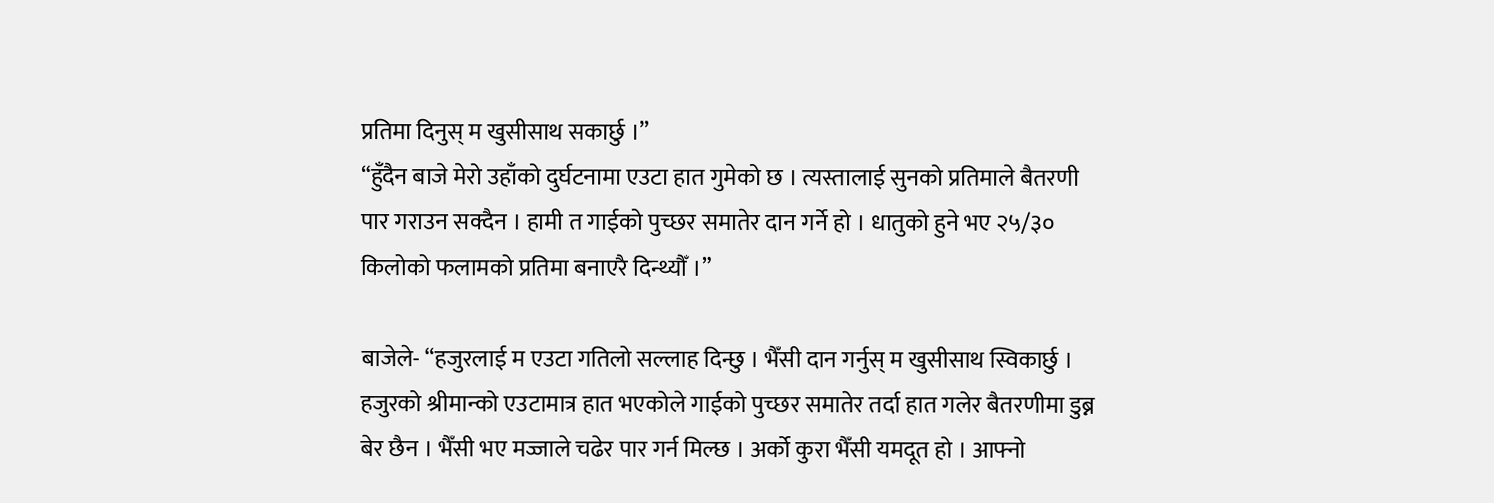प्रतिमा दिनुस् म खुसीसाथ सकार्छु ।”
“हुँदैन बाजे मेरो उहाँको दुर्घटनामा एउटा हात गुमेको छ । त्यस्तालाई सुनको प्रतिमाले बैतरणी पार गराउन सक्दैन । हामी त गाईको पुच्छर समातेर दान गर्ने हो । धातुको हुने भए २५/३० किलोको फलामको प्रतिमा बनाएरै दिन्थ्यौँ ।”

बाजेले- “हजुरलाई म एउटा गतिलो सल्लाह दिन्छु । भैँसी दान गर्नुस् म खुसीसाथ स्विकार्छु । हजुरको श्रीमान्को एउटामात्र हात भएकोले गाईको पुच्छर समातेर तर्दा हात गलेर बैतरणीमा डुब्न बेर छैन । भैँसी भए मज्जाले चढेर पार गर्न मिल्छ । अर्को कुरा भैँसी यमदूत हो । आफ्नो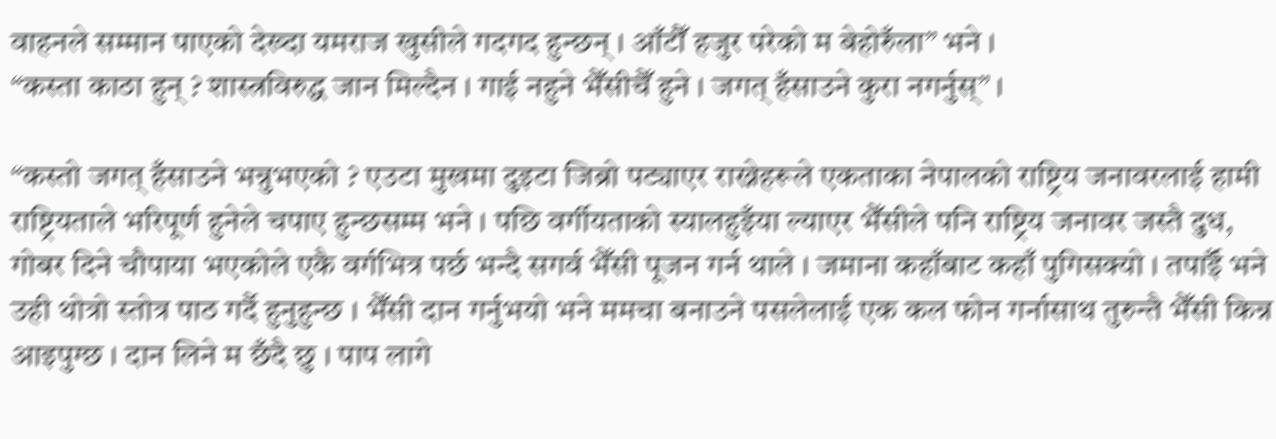वाहनले सम्मान पाएको देख्दा यमराज खुसीले गदगद हुन्छन् । आँटौँ हजुर परेको म बेहोरुँला” भने ।
“कस्ता काठा हुन् ? शास्त्रविरुद्ध जान मिल्दैन । गाई नहुने भैँसीचैँ हुने । जगत् हँसाउने कुरा नगर्नुस्” ।

“कस्तो जगत् हँसाउने भन्नुभएको ? एउटा मुखमा दुइटा जिब्रो पट्याएर राख्नेहरूले एकताका नेपालको राष्ट्रिय जनावरलाई हामी राष्ट्रियताले भरिपूर्ण हुनेले चपाए हुन्छसम्म भने । पछि वर्गीयताको स्यालहुइँया ल्याएर भैँसीले पनि राष्ट्रिय जनावर जस्तै दुध, गोबर दिने चौपाया भएकोले एकै वर्गभित्र पर्छ भन्दै सगर्व भैँसी पूजन गर्न थाले । जमाना कहाँबाट कहाँ पुगिसक्यो । तपाईँ भने उही थोत्रो स्तोत्र पाठ गर्दै हुनुहुन्छ । भैँसी दान गर्नुभयो भने ममचा बनाउने पसलेलाई एक कल फोन गर्नासाथ तुरुन्तै भैँसी किन्न आइपुग्छ । दान लिने म छँदै छु । पाप लागे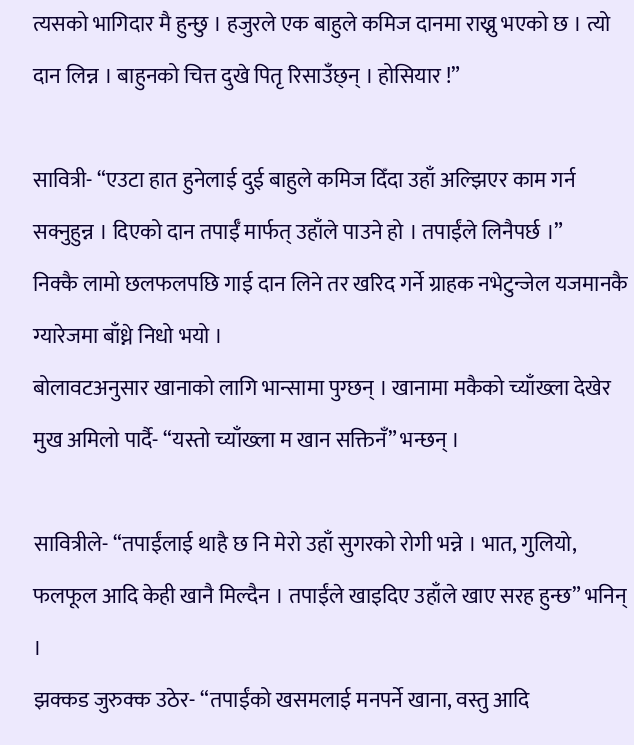त्यसको भागिदार मै हुन्छु । हजुरले एक बाहुले कमिज दानमा राख्नु भएको छ । त्यो दान लिन्न । बाहुनको चित्त दुखे पितृ रिसाउँछ्न् । होसियार !”

सावित्री- “एउटा हात हुनेलाई दुई बाहुले कमिज दिँदा उहाँ अल्झिएर काम गर्न सक्नुहुन्न । दिएको दान तपाईँ मार्फत् उहाँले पाउने हो । तपाईंले लिनैपर्छ ।”
निक्कै लामो छलफलपछि गाई दान लिने तर खरिद गर्ने ग्राहक नभेटुन्जेल यजमानकै ग्यारेजमा बाँध्ने निधो भयो ।
बोलावटअनुसार खानाको लागि भान्सामा पुग्छन् । खानामा मकैको च्याँख्ला देखेर मुख अमिलो पार्दै- “यस्तो च्याँख्ला म खान सक्तिनँ” भन्छन् ।

सावित्रीले- “तपाईंलाई थाहै छ नि मेरो उहाँ सुगरको रोगी भन्ने । भात, गुलियो, फलफूल आदि केही खानै मिल्दैन । तपाईंले खाइदिए उहाँले खाए सरह हुन्छ” भनिन् ।
झक्कड जुरुक्क उठेर- “तपाईंको खसमलाई मनपर्ने खाना, वस्तु आदि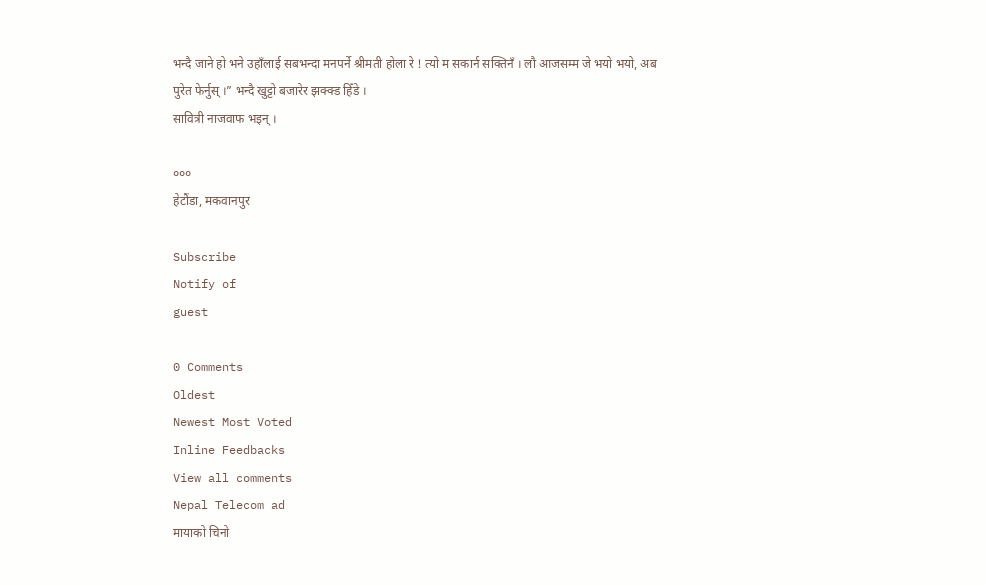भन्दै जाने हो भने उहाँलाई सबभन्दा मनपर्ने श्रीमती होला रे ! त्यो म सकार्न सक्तिनँ । लौ आजसम्म जे भयो भयो, अब पुरेत फेर्नुस् ।” भन्दै खुट्टो बजारेर झक्क्ड हिँडे ।
सावित्री नाजवाफ भइन् ।

०००
हेटौंडा, मकवानपुर

Subscribe
Notify of
guest

0 Comments
Oldest
Newest Most Voted
Inline Feedbacks
View all comments
Nepal Telecom ad
मायाको चिनो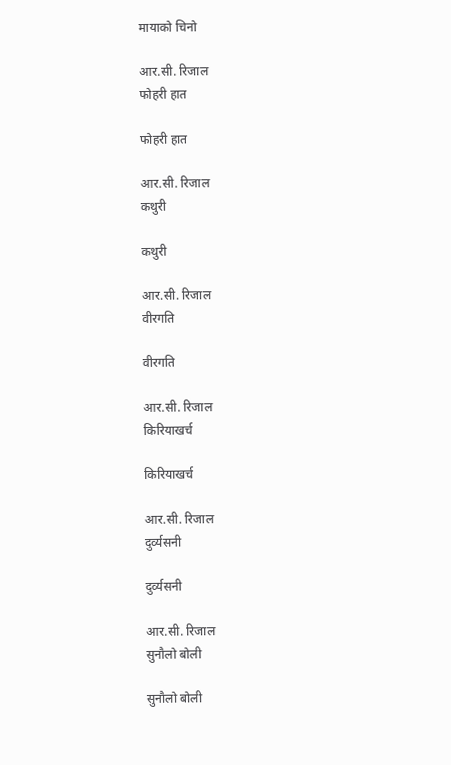मायाको चिनो

आर.सी. रिजाल
फोहरी हात

फोहरी हात

आर.सी. रिजाल
कथुरी

कथुरी

आर.सी. रिजाल
वीरगति

वीरगति

आर.सी. रिजाल
किरियाखर्च

किरियाखर्च

आर.सी. रिजाल
दुर्व्यसनी

दुर्व्यसनी

आर.सी. रिजाल
सुनौलो बोली

सुनौलो बोली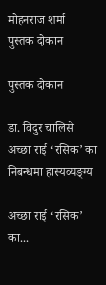मोहनराज शर्मा
पुस्तक दोकान

पुस्तक दोकान

डा. विदुर चालिसे
अच्छा राई ‘रसिक’ का निबन्धमा हास्यव्यङ्ग्य

अच्छा राई ‘रसिक’ का...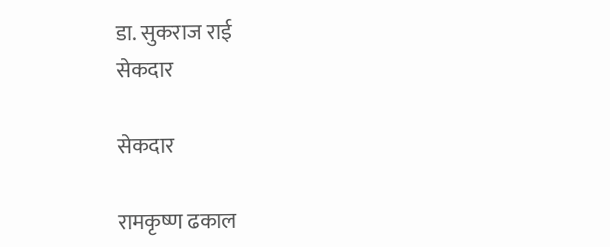डा. सुकराज राई
सेकदार

सेकदार

रामकृष्ण ढकाल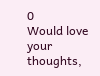0
Would love your thoughts,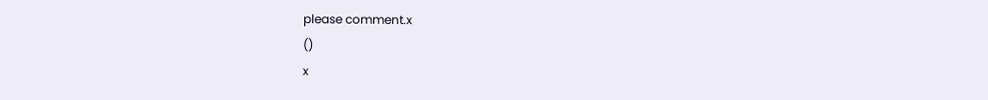please comment.x
()
x